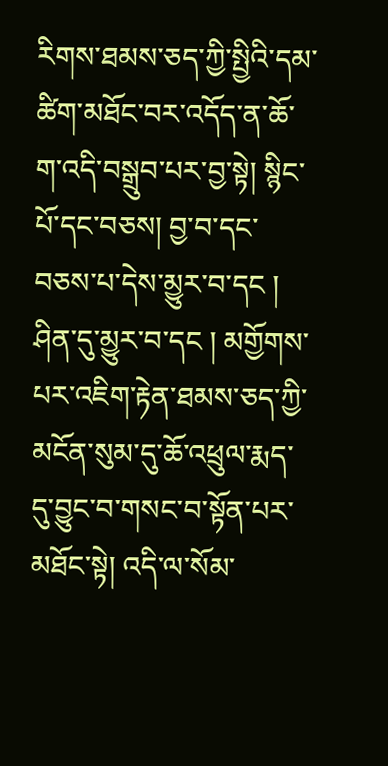རིགས་ཐམས་ཅད་ཀྱི་སྤྱིའི་དམ་ཚིག་མཐོང་བར་འདོད་ན་ཆོ་ག་འདི་བསྒྲུབ་པར་བྱ་སྟེ། སྙིང་པོ་དང་བཅས། བྱ་བ་དང་བཅས་པ་དེས་མྱུར་བ་དང ། ཤིན་དུ་མྱུར་བ་དང ། མགྱོགས་པར་འཇིག་རྟེན་ཐམས་ཅད་ཀྱི་མངོན་སུམ་དུ་ཆོ་འཕྲུལ་རྨད་དུ་བྱུང་བ་གསང་བ་སྟོན་པར་མཐོང་སྟེ། འདི་ལ་སོམ་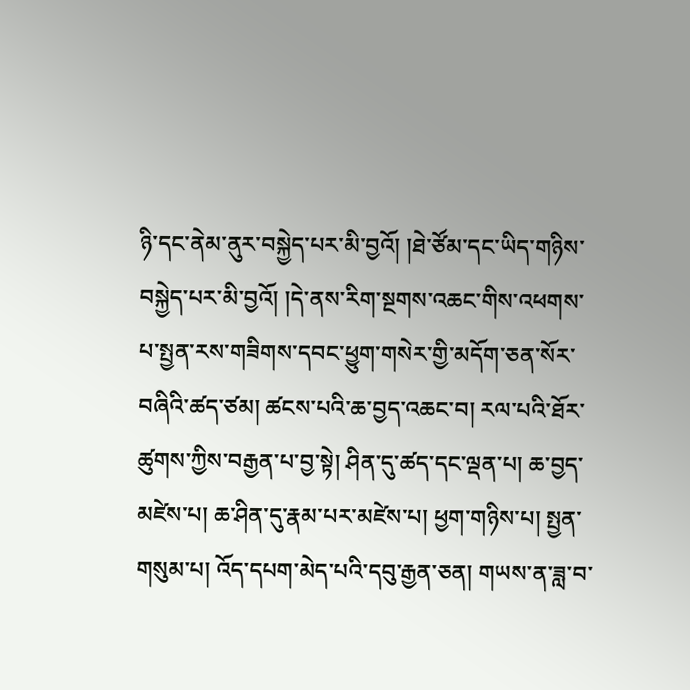ཉི་དང་ནེམ་ནུར་བསྐྱེད་པར་མི་བྱའོ། །ཐེ་ཙོམ་དང་ཡིད་གཉིས་བསྐྱེད་པར་མི་བྱའོ། །དེ་ནས་རིག་སྔགས་འཆང་གིས་འཕགས་པ་སྤྱན་རས་གཟིགས་དབང་ཕྱུག་གསེར་གྱི་མདོག་ཅན་སོར་བཞིའི་ཚད་ཙམ། ཚངས་པའི་ཆ་བྱད་འཆང་བ། རལ་པའི་ཐོར་ཚུགས་ཀྱིས་བརྒྱན་པ་བྱ་སྟེ། ཤིན་དུ་ཚད་དང་ལྡན་པ། ཆ་བྱད་མཛེས་པ། ཆ་ཤིན་དུ་རྣམ་པར་མཛེས་པ། ཕྱག་གཉིས་པ། སྤྱན་གསུམ་པ། འོད་དཔག་མེད་པའི་དབུ་རྒྱན་ཅན། གཡས་ན་ཟླ་བ་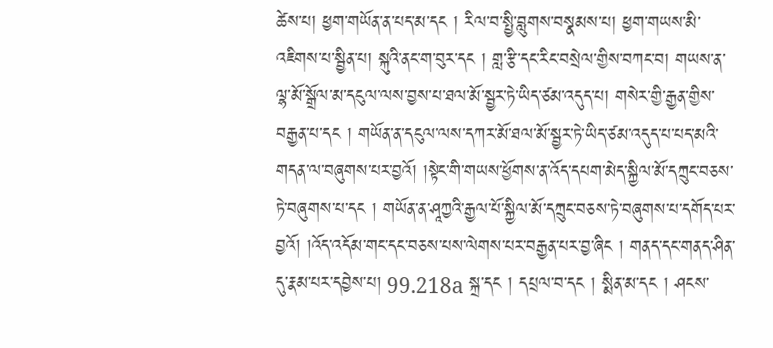ཚེས་པ། ཕྱག་གཡོན་ན་པད་མ་དང ། རིལ་བ་སྤྱི་བླུགས་བསྣམས་པ། ཕྱག་གཡས་མི་འཇིགས་པ་སྦྱིན་པ། སྐུའི་ནང་ག་བུར་དང ། གླ་རྩི་དང་རིང་བསྲེལ་གྱིས་བཀང་བ། གཡས་ན་ལྷ་མོ་སྒྲོལ་མ་དངུལ་ལས་བྱས་པ་ཐལ་མོ་སྦྱར་ཏེ་ཡིད་ཙམ་འདུད་པ། གསེར་གྱི་རྒྱན་གྱིས་བརྒྱན་པ་དང ། གཡོན་ན་དངུལ་ལས་དཀར་མོ་ཐལ་མོ་སྦྱར་ཏེ་ཡིད་ཙམ་འདུད་པ་པད་མའི་གདན་ལ་བཞུགས་པར་བྱའོ། །སྟེང་གི་གཡས་ཕྱོགས་ན་འོད་དཔག་མེད་སྐྱིལ་མོ་དཀྲུང་བཅས་ཏེ་བཞུགས་པ་དང ། གཡོན་ན་ཤཱཀྱའི་རྒྱལ་པོ་སྐྱིལ་མོ་དཀྲུང་བཅས་ཏེ་བཞུགས་པ་དགོད་པར་བྱའོ། །འོད་འདོམ་གང་དང་བཅས་པས་ལེགས་པར་བརྒྱན་པར་བྱ་ཞིང ། གནད་དང་གནད་ཤིན་དུ་རྣམ་པར་དབྱེས་པ། 99.218a སྐྲ་དང ། དཔྲལ་བ་དང ། སྨིན་མ་དང ། ཤངས་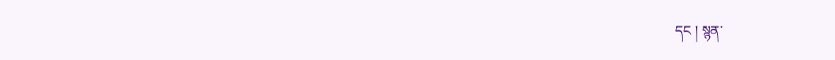དང ། སྙན་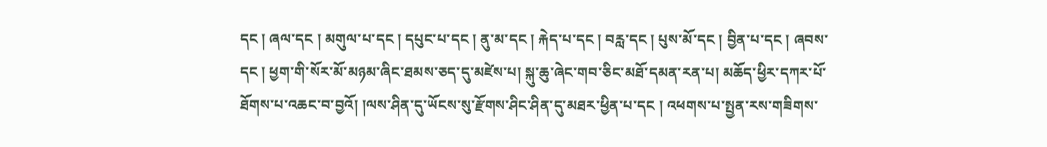དང ། ཞལ་དང ། མགུལ་པ་དང ། དཔུང་པ་དང ། ནུ་མ་དང ། རྐེད་པ་དང ། བརླ་དང ། པུས་མོ་དང ། བྱིན་པ་དང ། ཞབས་དང ། ཕྱག་གི་སོར་མོ་མཉམ་ཞིང་ཐམས་ཅད་དུ་མཛེས་པ། སྐུ་ཆུ་ཞེང་གབ་ཅིང་མཐོ་དམན་རན་པ། མཆོད་ཕྱིར་དཀར་པོ་ཐོགས་པ་འཆང་བ་བྱའོ། །ལས་ཤིན་དུ་ཡོངས་སུ་རྫོགས་ཤིང་ཤིན་དུ་མཐར་ཕྱིན་པ་དང ། འཕགས་པ་སྤྱན་རས་གཟིགས་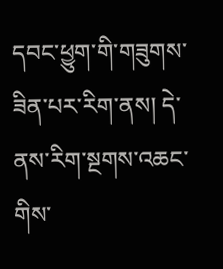དབང་ཕྱུག་གི་གཟུགས་ཟིན་པར་རིག་ནས། དེ་ནས་རིག་སྔགས་འཆང་གིས་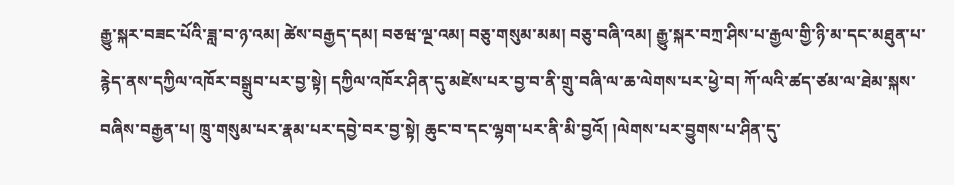རྒྱུ་སྐར་བཟང་པོའི་ཟླ་བ་ཉ་འམ། ཚེས་བརྒྱད་དམ། བཅཝ་ལྔ་འམ། བཅུ་གསུམ་མམ། བཅུ་བཞི་འམ། རྒྱུ་སྐར་བཀྲ་ཤིས་པ་རྒྱལ་གྱི་ཉི་མ་དང་མཐུན་པ་རྙེད་ནས་དཀྱིལ་འཁོར་བསྒྲུབ་པར་བྱ་སྟེ། དཀྱིལ་འཁོར་ཤིན་དུ་མཛེས་པར་བྱ་བ་ནི་གྲུ་བཞི་ལ་ཆ་ལེགས་པར་ཕྱེ་བ། ཀོ་ལའི་ཚད་ཙམ་ལ་ཐེམ་སྐས་བཞིས་བརྒྱན་པ། ཁྲུ་གསུམ་པར་རྣམ་པར་དབྱེ་བར་བྱ་སྟེ། ཆུང་བ་དང་ལྷག་པར་ནི་མི་བྱའོ། །ལེགས་པར་བྱུགས་པ་ཤིན་དུ་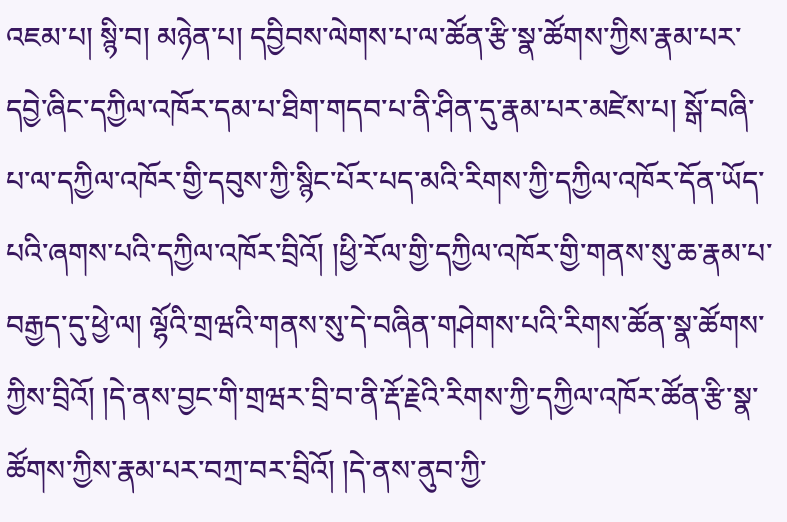འཇམ་པ། སྙི་བ། མཉེན་པ། དབྱིབས་ལེགས་པ་ལ་ཚོན་རྩི་སྣ་ཚོགས་ཀྱིས་རྣམ་པར་དབྱེ་ཞིང་དཀྱིལ་འཁོར་དམ་པ་ཐིག་གདབ་པ་ནི་ཤིན་དུ་རྣམ་པར་མཛེས་པ། སྒོ་བཞི་པ་ལ་དཀྱིལ་འཁོར་གྱི་དབུས་ཀྱི་སྙིང་པོར་པད་མའི་རིགས་ཀྱི་དཀྱིལ་འཁོར་དོན་ཡོད་པའི་ཞགས་པའི་དཀྱིལ་འཁོར་བྲིའོ། །ཕྱི་རོལ་གྱི་དཀྱིལ་འཁོར་གྱི་གནས་སུ་ཆ་རྣམ་པ་བརྒྱད་དུ་ཕྱེ་ལ། ལྷོའི་གྲཝའི་གནས་སུ་དེ་བཞིན་གཤེགས་པའི་རིགས་ཚོན་སྣ་ཚོགས་ཀྱིས་བྲིའོ། །དེ་ནས་བྱང་གི་གྲཝར་བྲི་བ་ནི་རྡོ་རྗེའི་རིགས་ཀྱི་དཀྱིལ་འཁོར་ཚོན་རྩི་སྣ་ཚོགས་ཀྱིས་རྣམ་པར་བཀྲ་བར་བྲིའོ། །དེ་ནས་ནུབ་ཀྱི་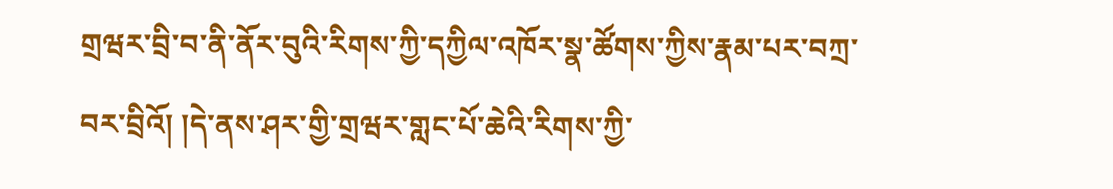གྲཝར་བྲི་བ་ནི་ནོར་བུའི་རིགས་ཀྱི་དཀྱིལ་འཁོར་སྣ་ཚོགས་ཀྱིས་རྣམ་པར་བཀྲ་བར་བྲིའོ། །དེ་ནས་ཤར་གྱི་གྲཝར་གླང་པོ་ཆེའི་རིགས་ཀྱི་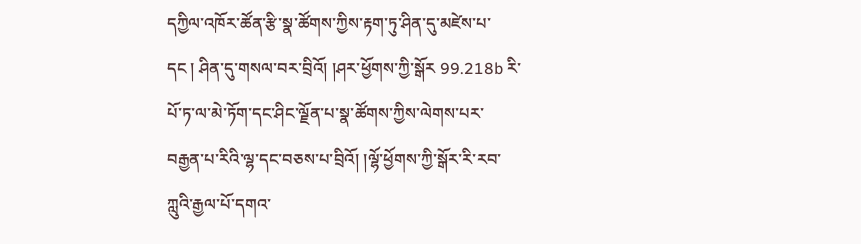དཀྱིལ་འཁོར་ཚོན་རྩི་སྣ་ཚོགས་ཀྱིས་རྟག་ཏུ་ཤིན་དུ་མཛེས་པ་དང ། ཤིན་དུ་གསལ་བར་བྲིའོ། །ཤར་ཕྱོགས་ཀྱི་སྒོར 99.218b རི་པོ་ཏ་ལ་མེ་ཏོག་དང་ཤིང་ལྗོན་པ་སྣ་ཚོགས་ཀྱིས་ལེགས་པར་བརྒྱན་པ་རིའི་ལྷ་དང་བཅས་པ་བྲིའོ། །ལྷོ་ཕྱོགས་ཀྱི་སྒོར་རི་རབ་ཀླུའི་རྒྱལ་པོ་དགའ་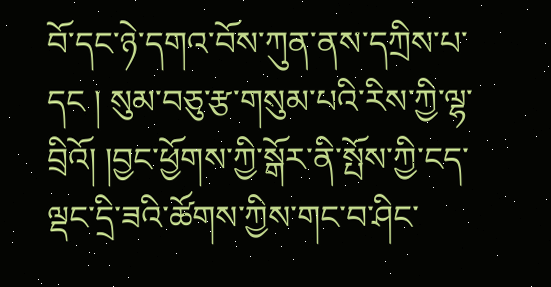བོ་དང་ཉེ་དགའ་བོས་ཀུན་ནས་དཀྲིས་པ་དང ། སུམ་བཅུ་རྩ་གསུམ་པའི་རིས་ཀྱི་ལྷ་བྲིའོ། །བྱང་ཕྱོགས་ཀྱི་སྒོར་ནི་སྤོས་ཀྱི་ངད་ལྡང་དྲི་ཟའི་ཚོགས་ཀྱིས་གང་བ་ཤིང་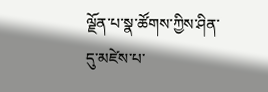ལྗོན་པ་སྣ་ཚོགས་ཀྱིས་ཤིན་དུ་མཛེས་པ་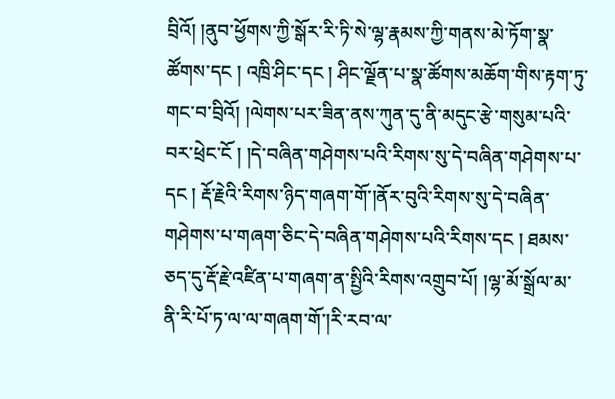བྲིའོ། །ནུབ་ཕྱོགས་ཀྱི་སྒོར་རི་ཏི་སེ་ལྷ་རྣམས་ཀྱི་གནས་མེ་ཏོག་སྣ་ཚོགས་དང ། འཁྲི་ཤིང་དང ། ཤིང་ལྗོན་པ་སྣ་ཚོགས་མཆོག་གིས་རྟག་ཏུ་གང་བ་བྲིའོ། །ལེགས་པར་ཟིན་ནས་ཀུན་དུ་ནི་མདུང་རྩེ་གསུམ་པའི་བར་ཕྲེང་ངོ ། །དེ་བཞིན་གཤེགས་པའི་རིགས་སུ་དེ་བཞིན་གཤེགས་པ་དང ། རྡོ་རྗེའི་རིགས་ཉིད་གཞག་གོ་།ནོར་བུའི་རིགས་སུ་དེ་བཞིན་གཤེགས་པ་གཞག་ཅིང་དེ་བཞིན་གཤེགས་པའི་རིགས་དང ། ཐམས་ཅད་དུ་རྡོ་རྗེ་འཛིན་པ་གཞག་ན་སྤྱིའི་རིགས་འགྲུབ་པོ། །ལྷ་མོ་སྒྲོལ་མ་ནི་རི་པོ་ཏ་ལ་ལ་གཞག་གོ་།རི་རབ་ལ་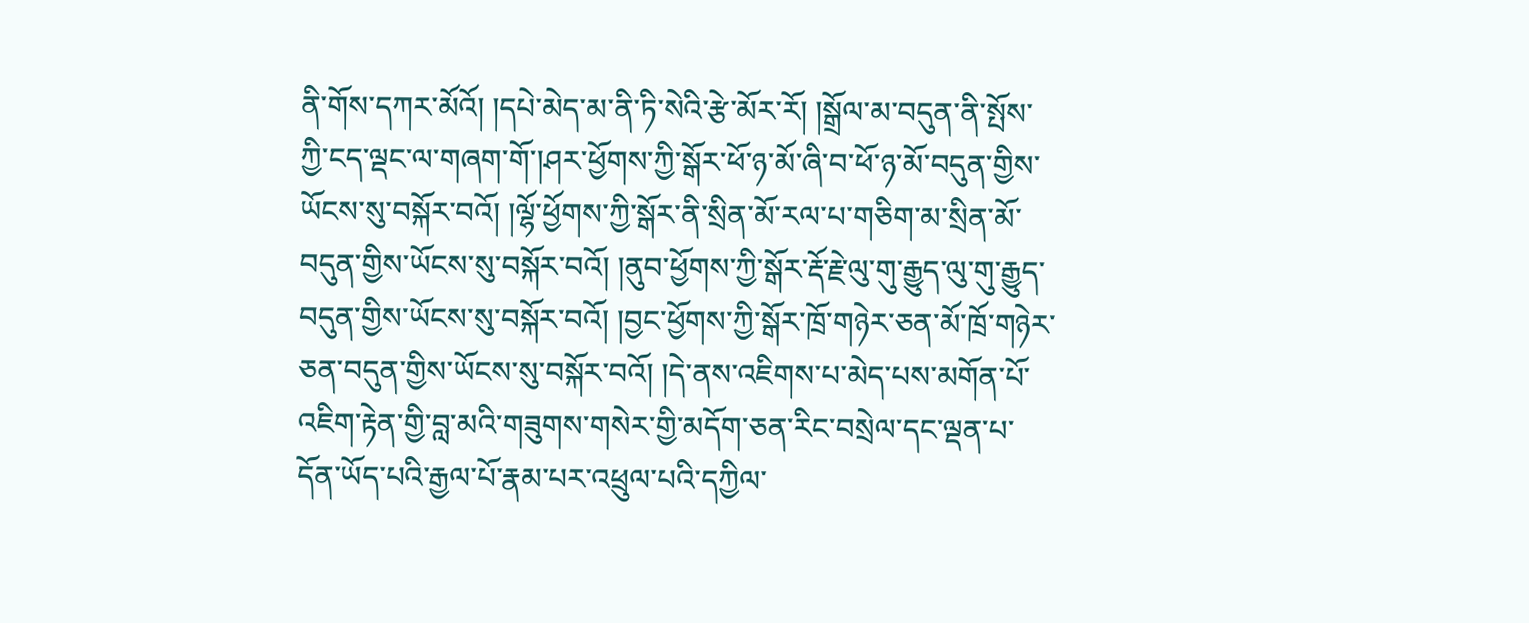ནི་གོས་དཀར་མོའོ། །དཔེ་མེད་མ་ནི་ཏི་སེའི་རྩེ་མོར་རོ། །སྒྲོལ་མ་བདུན་ནི་སྤོས་ཀྱི་ངད་ལྡང་ལ་གཞག་གོ་།ཤར་ཕྱོགས་ཀྱི་སྒོར་ཕོ་ཉ་མོ་ཞི་བ་ཕོ་ཉ་མོ་བདུན་གྱིས་ཡོངས་སུ་བསྐོར་བའོ། །ལྷོ་ཕྱོགས་ཀྱི་སྒོར་ནི་སྲིན་མོ་རལ་པ་གཅིག་མ་སྲིན་མོ་བདུན་གྱིས་ཡོངས་སུ་བསྐོར་བའོ། །ནུབ་ཕྱོགས་ཀྱི་སྒོར་རྡོ་རྗེ་ལུ་གུ་རྒྱུད་ལུ་གུ་རྒྱུད་བདུན་གྱིས་ཡོངས་སུ་བསྐོར་བའོ། །བྱང་ཕྱོགས་ཀྱི་སྒོར་ཁྲོ་གཉེར་ཅན་མོ་ཁྲོ་གཉེར་ཅན་བདུན་གྱིས་ཡོངས་སུ་བསྐོར་བའོ། །དེ་ནས་འཇིགས་པ་མེད་པས་མགོན་པོ་འཇིག་རྟེན་གྱི་བླ་མའི་གཟུགས་གསེར་གྱི་མདོག་ཅན་རིང་བསྲེལ་དང་ལྡན་པ་དོན་ཡོད་པའི་རྒྱལ་པོ་རྣམ་པར་འཕྲུལ་པའི་དཀྱིལ་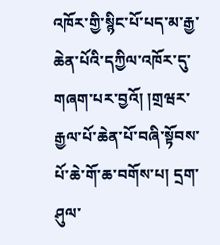འཁོར་གྱི་སྙིང་པོ་པད་མ་རྒྱ་ཆེན་པོའི་དཀྱིལ་འཁོར་དུ་གཞག་པར་བྱའོ། །གྲཝར་རྒྱལ་པོ་ཆེན་པོ་བཞི་སྟོབས་པོ་ཆེ་གོ་ཆ་བགོས་པ། དྲག་ཤུལ་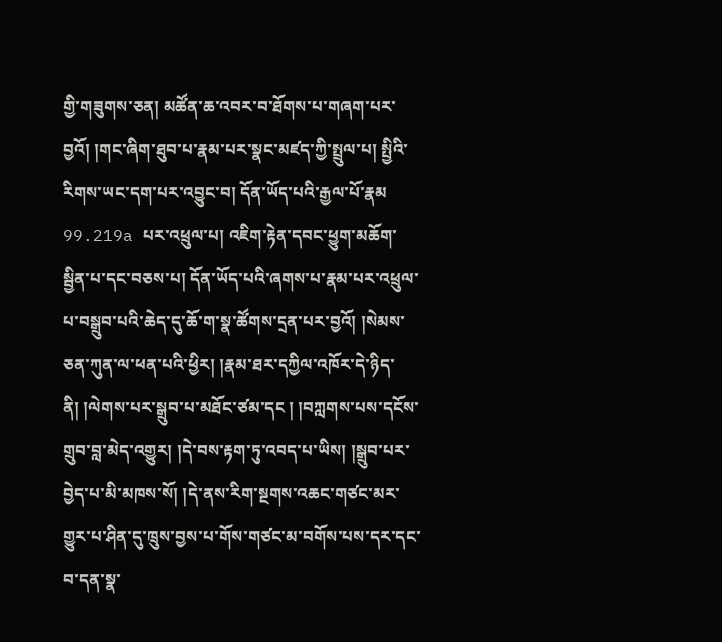གྱི་གཟུགས་ཅན། མཚོན་ཆ་འབར་བ་ཐོགས་པ་གཞག་པར་བྱའོ། །གང་ཞིག་ཐུབ་པ་རྣམ་པར་སྣང་མཛད་ཀྱི་སྤྲུལ་པ། སྤྱིའི་རིགས་ཡང་དག་པར་འབྱུང་བ། དོན་ཡོད་པའི་རྒྱལ་པོ་རྣམ 99.219a པར་འཕྲུལ་པ། འཇིག་རྟེན་དབང་ཕྱུག་མཆོག་སྦྱིན་པ་དང་བཅས་པ། དོན་ཡོད་པའི་ཞགས་པ་རྣམ་པར་འཕྲུལ་པ་བསྒྲུབ་པའི་ཆེད་དུ་ཆོ་ག་སྣ་ཚོགས་དྲན་པར་བྱའོ། །སེམས་ཅན་ཀུན་ལ་ཕན་པའི་ཕྱིར། །རྣམ་ཐར་དཀྱིལ་འཁོར་དེ་ཉིད་ནི། །ལེགས་པར་སྒྲུབ་པ་མཐོང་ཙམ་དང ། །བཀླགས་པས་དངོས་གྲུབ་བླ་མེད་འགྱུར། །དེ་བས་རྟག་ཏུ་འབད་པ་ཡིས། །སྒྲུབ་པར་བྱེད་པ་མི་མཁས་སོ། །དེ་ནས་རིག་སྔགས་འཆང་གཙང་མར་གྱུར་པ་ཤིན་དུ་ཁྲུས་བྱས་པ་གོས་གཙང་མ་བགོས་པས་དར་དང་བ་དན་སྣ་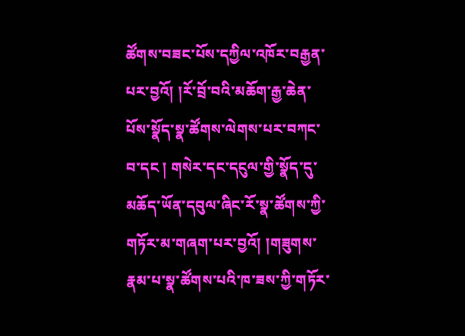ཚོགས་བཟང་པོས་དཀྱིལ་འཁོར་བརྒྱན་པར་བྱའོ། །རོ་བྲོ་བའི་མཆོག་རྒྱ་ཆེན་པོས་སྣོད་སྣ་ཚོགས་ལེགས་པར་བཀང་བ་དང ། གསེར་དང་དངུལ་གྱི་སྣོད་དུ་མཆོད་ཡོན་དབུལ་ཞིང་རོ་སྣ་ཚོགས་ཀྱི་གཏོར་མ་གཞག་པར་བྱའོ། །གཟུགས་རྣམ་པ་སྣ་ཚོགས་པའི་ཁ་ཟས་ཀྱི་གཏོར་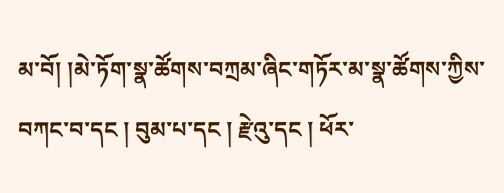མ་བོ། །མེ་ཏོག་སྣ་ཚོགས་བཀྲམ་ཞིང་གཏོར་མ་སྣ་ཚོགས་ཀྱིས་བཀང་བ་དང ། བུམ་པ་དང ། རྫེའུ་དང ། ཕོར་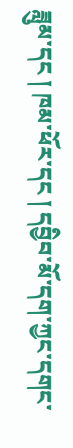ཟླུམ་དང ། ཁམ་ཕོར་དང ། དབྱིབ་མོ་དག་ཀྱང་དགང་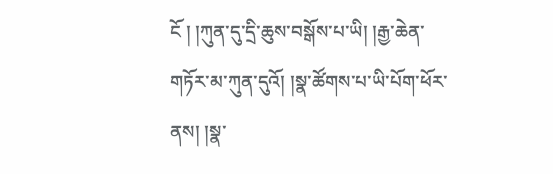ངོ ། །ཀུན་དུ་དྲི་ཆུས་བསྒོས་པ་ཡི། །རྒྱ་ཆེན་གཏོར་མ་ཀུན་དུའོ། །སྣ་ཚོགས་པ་ཡི་པོག་ཕོར་ནས། །སྣ་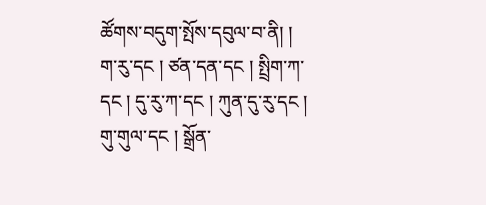ཚོགས་བདུག་སྤོས་དབུལ་བ་ནི། ། ག་རུ་དང ། ཙན་དན་དང ། སྤྲིག་ཀ་དང ། དུ་རུ་ཀ་དང ། ཀུན་དུ་རུ་དང ། གུ་གུལ་དང ། སྒྲོན་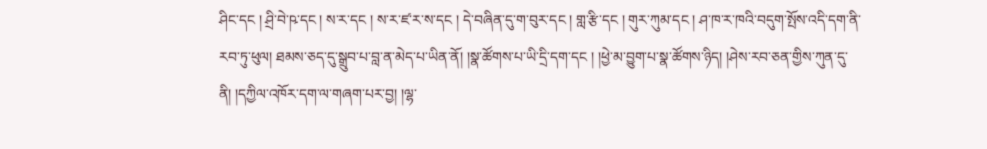ཤིང་དང ། ཤྲི་བེ་ཥ་དང ། ས་ར་དང ། ས་ར་ཛ་ར་ས་དང ། དེ་བཞིན་དུ་ག་བུར་དང ། གླ་རྩི་དང ། གུར་ཀུམ་དང ། ཤ་ཁ་ར་ཁའི་བདུག་སྤོས་འདི་དག་ནི་རབ་ཏུ་ཕུལ། ཐམས་ཅད་དུ་སྒྲུབ་པ་བླ་ན་མེད་པ་ཡིན་ནོ། །སྣ་ཚོགས་པ་ཡི་དྲི་དག་དང ། །ཕྱེ་མ་བྱུག་པ་སྣ་ཚོགས་ཉིད། །ཤེས་རབ་ཅན་གྱིས་ཀུན་དུ་ནི། །དཀྱིལ་འཁོར་དག་ལ་གཞག་པར་བྱ། །ལྷ་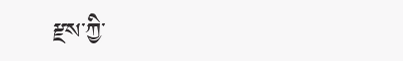རྫས་ཀྱི་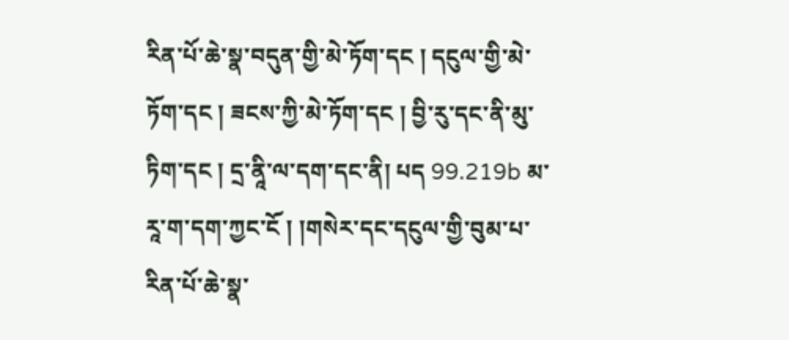རིན་པོ་ཆེ་སྣ་བདུན་གྱི་མེ་ཏོག་དང ། དངུལ་གྱི་མེ་ཏོག་དང ། ཟངས་ཀྱི་མེ་ཏོག་དང ། བྱི་རུ་དང་ནི་མུ་ཏིག་དང ། དྲ་ནཱི་ལ་དག་དང་ནི། པད 99.219b མ་རཱ་ག་དག་ཀྱང་ངོ ། །གསེར་དང་དངུལ་གྱི་བུམ་པ་རིན་པོ་ཆེ་སྣ་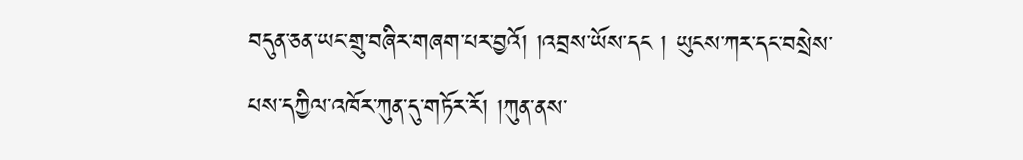བདུན་ཅན་ཡང་གྲུ་བཞིར་གཞག་པར་བྱའོ། །འབྲས་ཡོས་དང ། ཡུངས་ཀར་དང་བསྲེས་པས་དཀྱིལ་འཁོར་ཀུན་དུ་གཏོར་རོ། །ཀུན་ནས་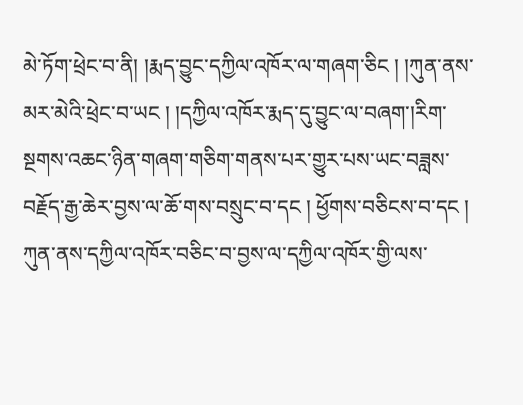མེ་ཏོག་ཕྲེང་བ་ནི། །རྨད་བྱུང་དཀྱིལ་འཁོར་ལ་གཞག་ཅིང ། །ཀུན་ནས་མར་མེའི་ཕྲེང་བ་ཡང ། །དཀྱིལ་འཁོར་རྨད་དུ་བྱུང་ལ་བཞག་།རིག་སྔགས་འཆང་ཉིན་གཞག་གཅིག་གནས་པར་གྱུར་པས་ཡང་བཟླས་བརྗོད་རྒྱ་ཆེར་བྱས་ལ་ཆོ་གས་བསྲུང་བ་དང ། ཕྱོགས་བཅིངས་བ་དང ། ཀུན་ནས་དཀྱིལ་འཁོར་བཅིང་བ་བྱས་ལ་དཀྱིལ་འཁོར་གྱི་ལས་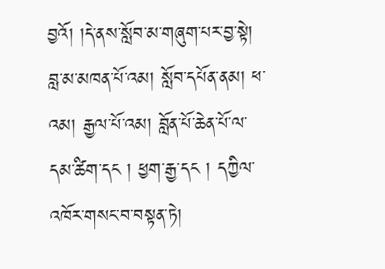བྱའོ། །དེ་ནས་སློབ་མ་གཞུག་པར་བྱ་སྟེ། བླ་མ་མཁན་པོ་འམ། སློབ་དཔོན་ནམ། ཕ་འམ། རྒྱལ་པོ་འམ། བློན་པོ་ཆེན་པོ་ལ་དམ་ཚིག་དང ། ཕྱག་རྒྱ་དང ། དཀྱིལ་འཁོར་གསང་བ་བསྟན་ཏེ།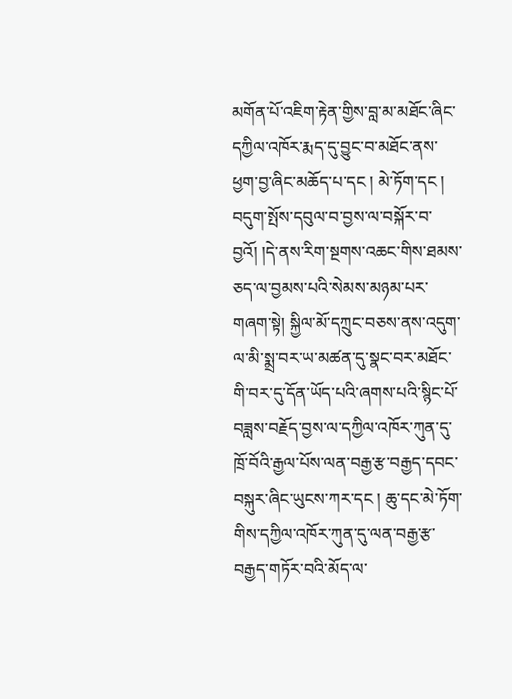མགོན་པོ་འཇིག་རྟེན་གྱིས་བླ་མ་མཐོང་ཞིང་དཀྱིལ་འཁོར་རྨད་དུ་བྱུང་བ་མཐོང་ནས་ཕྱག་བྱ་ཞིང་མཆོད་པ་དང ། མེ་ཏོག་དང ། བདུག་སྤོས་དབུལ་བ་བྱས་ལ་བསྐོར་བ་བྱའོ། །དེ་ནས་རིག་སྔགས་འཆང་གིས་ཐམས་ཅད་ལ་བྱམས་པའི་སེམས་མཉམ་པར་གཞག་སྟེ། སྐྱིལ་མོ་དཀྲུང་བཅས་ནས་འདུག་ལ་མི་སྨྲ་བར་ཡ་མཚན་དུ་སྣང་བར་མཐོང་གི་བར་དུ་དོན་ཡོད་པའི་ཞགས་པའི་སྙིང་པོ་བཟླས་བརྗོད་བྱས་ལ་དཀྱིལ་འཁོར་ཀུན་དུ་ཁྲོ་བོའི་རྒྱལ་པོས་ལན་བརྒྱ་རྩ་བརྒྱད་དབང་བསྐུར་ཞིང་ཡུངས་ཀར་དང ། ཆུ་དང་མེ་ཏོག་གིས་དཀྱིལ་འཁོར་ཀུན་དུ་ལན་བརྒྱ་རྩ་བརྒྱད་གཏོར་བའི་མོད་ལ་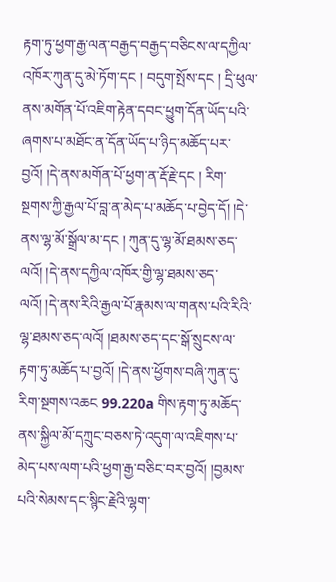རྟག་ཏུ་ཕྱག་རྒྱ་ལན་བརྒྱད་བརྒྱད་བཅིངས་ལ་དཀྱིལ་འཁོར་ཀུན་དུ་མེ་ཏོག་དང ། བདུག་སྤོས་དང ། དྲི་ཕུལ་ནས་མགོན་པོ་འཇིག་རྟེན་དབང་ཕྱུག་དོན་ཡོད་པའི་ཞགས་པ་མཐོང་ན་དོན་ཡོད་པ་ཉིད་མཆོད་པར་བྱའོ། །དེ་ནས་མགོན་པོ་ཕྱག་ན་རྡོ་རྗེ་དང ། རིག་སྔགས་ཀྱི་རྒྱལ་པོ་བླ་ན་མེད་པ་མཆོད་པ་བྱེད་དོ། །དེ་ནས་ལྷ་མོ་སྒྲོལ་མ་དང ། ཀུན་དུ་ལྷ་མོ་ཐམས་ཅད་ལའོ། །དེ་ནས་དཀྱིལ་འཁོར་གྱི་ལྷ་ཐམས་ཅད་ལའོ། །དེ་ནས་རིའི་རྒྱལ་པོ་རྣམས་ལ་གནས་པའི་རིའི་ལྷ་ཐམས་ཅད་ལའོ། །ཐམས་ཅད་དང་སྒོ་སྲུངས་ལ་རྟག་ཏུ་མཆོད་པ་བྱའོ། །དེ་ནས་ཕྱོགས་བཞི་ཀུན་དུ་རིག་སྔགས་འཆང 99.220a གིས་རྟག་ཏུ་མཆོད་ནས་སྐྱིལ་མོ་དཀྲུང་བཅས་ཏེ་འདུག་ལ་འཇིགས་པ་མེད་པས་ལག་པའི་ཕྱག་རྒྱ་བཅིང་བར་བྱའོ། །བྱམས་པའི་སེམས་དང་སྙིང་རྗེའི་ལྷག་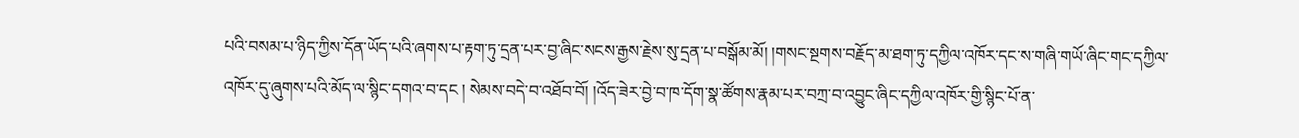པའི་བསམ་པ་ཉིད་ཀྱིས་དོན་ཡོད་པའི་ཞགས་པ་རྟག་ཏུ་དྲན་པར་བྱ་ཞིང་སངས་རྒྱས་རྗེས་སུ་དྲན་པ་བསྒོམ་མོ། །གསང་སྔགས་བརྗོད་མ་ཐག་ཏུ་དཀྱིལ་འཁོར་དང་ས་གཞི་གཡོ་ཞིང་གང་དཀྱིལ་འཁོར་དུ་ཞུགས་པའི་མོད་ལ་སྙིང་དགའ་བ་དང ། སེམས་བདེ་བ་འཐོབ་བོ། །འོད་ཟེར་བྱེ་བ་ཁ་དོག་སྣ་ཚོགས་རྣམ་པར་བཀྲ་བ་འབྱུང་ཞིང་དཀྱིལ་འཁོར་གྱི་སྙིང་པོ་ན་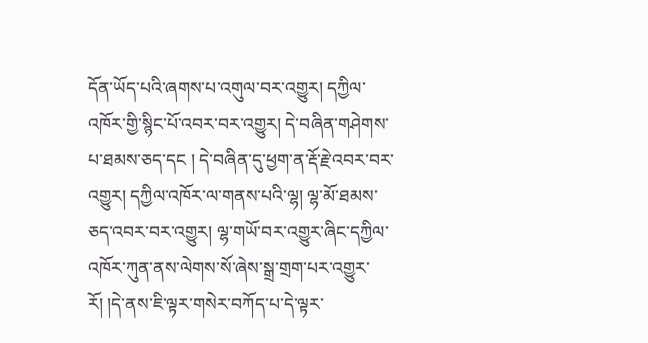དོན་ཡོད་པའི་ཞགས་པ་འགུལ་བར་འགྱུར། དཀྱིལ་འཁོར་གྱི་སྙིང་པོ་འབར་བར་འགྱུར། དེ་བཞིན་གཤེགས་པ་ཐམས་ཅད་དང ། དེ་བཞིན་དུ་ཕྱག་ན་རྡོ་རྗེ་འབར་བར་འགྱུར། དཀྱིལ་འཁོར་ལ་གནས་པའི་ལྷ། ལྷ་མོ་ཐམས་ཅད་འབར་བར་འགྱུར། ལྷ་གཡོ་བར་འགྱུར་ཞིང་དཀྱིལ་འཁོར་ཀུན་ནས་ལེགས་སོ་ཞེས་སྒྲ་གྲག་པར་འགྱུར་རོ། །དེ་ནས་ཇི་ལྟར་གསེར་བཀོད་པ་དེ་ལྟར་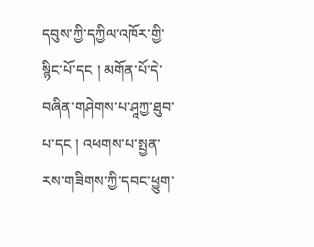དབུས་ཀྱི་དཀྱིལ་འཁོར་གྱི་སྙིང་པོ་དང ། མགོན་པོ་དེ་བཞིན་གཤེགས་པ་ཤཱཀྱ་ཐུབ་པ་དང ། འཕགས་པ་སྤྱན་རས་གཟིགས་ཀྱི་དབང་ཕྱུག་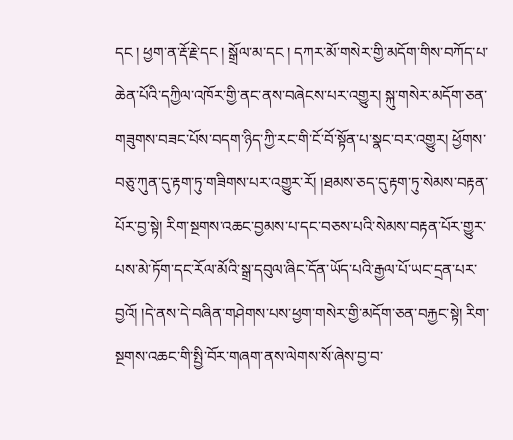དང ། ཕྱག་ན་རྡོ་རྗེ་དང ། སྒྲོལ་མ་དང ། དཀར་མོ་གསེར་གྱི་མདོག་གིས་བཀོད་པ་ཆེན་པོའི་དཀྱིལ་འཁོར་གྱི་ནང་ནས་བཞེངས་པར་འགྱུར། སྐུ་གསེར་མདོག་ཅན་གཟུགས་བཟང་པོས་བདག་ཉིད་ཀྱི་རང་གི་ངོ་བོ་སྟོན་པ་སྣང་བར་འགྱུར། ཕྱོགས་བཅུ་ཀུན་དུ་རྟག་ཏུ་གཟིགས་པར་འགྱུར་རོ། །ཐམས་ཅད་དུ་རྟག་ཏུ་སེམས་བརྟན་པོར་བྱ་སྟེ། རིག་སྔགས་འཆང་བྱམས་པ་དང་བཅས་པའི་སེམས་བརྟན་པོར་གྱུར་པས་མེ་ཏོག་དང་རོལ་མོའི་སྒྲ་དབུལ་ཞིང་དོན་ཡོད་པའི་རྒྱལ་པོ་ཡང་དྲན་པར་བྱའོ། །དེ་ནས་དེ་བཞིན་གཤེགས་པས་ཕྱག་གསེར་གྱི་མདོག་ཅན་བརྐྱང་སྟེ། རིག་སྔགས་འཆང་གི་སྤྱི་བོར་གཞག་ནས་ལེགས་སོ་ཞེས་བྱ་བ་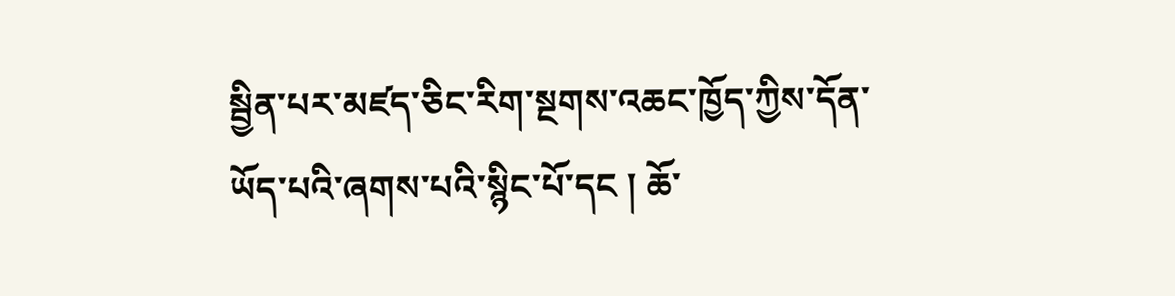སྦྱིན་པར་མཛད་ཅིང་རིག་སྔགས་འཆང་ཁྱོད་ཀྱིས་དོན་ཡོད་པའི་ཞགས་པའི་སྙིང་པོ་དང ། ཆོ་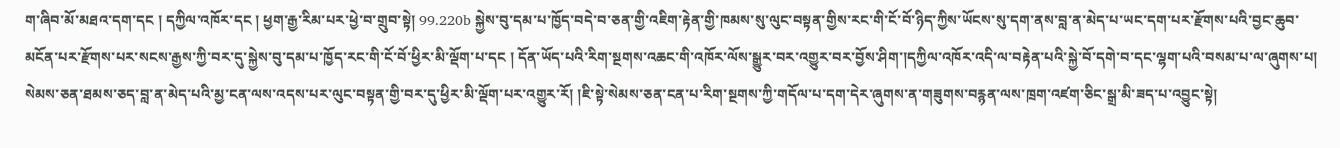ག་ཞིབ་མོ་མཐའ་དག་དང ། དཀྱིལ་འཁོར་དང ། ཕྱག་རྒྱ་རིམ་པར་ཕྱེ་བ་གྲུབ་སྟེ། 99.220b སྐྱེས་བུ་དམ་པ་ཁྱོད་བདེ་བ་ཅན་གྱི་འཇིག་རྟེན་གྱི་ཁམས་སུ་ལུང་བསྟན་གྱིས་རང་གི་ངོ་བོ་ཉིད་ཀྱིས་ཡོངས་སུ་དག་ནས་བླ་ན་མེད་པ་ཡང་དག་པར་རྫོགས་པའི་བྱང་ཆུབ་མངོན་པར་རྫོགས་པར་སངས་རྒྱས་ཀྱི་བར་དུ་སྐྱེས་བུ་དམ་པ་ཁྱོད་རང་གི་ངོ་བོ་ཕྱིར་མི་ལྡོག་པ་དང ། དོན་ཡོད་པའི་རིག་སྔགས་འཆང་གི་འཁོར་ལོས་སྒྱུར་བར་འགྱུར་བར་བྱོས་ཤིག་།དཀྱིལ་འཁོར་འདི་ལ་བརྟེན་པའི་སྐྱེ་བོ་དགེ་བ་དང་ལྷག་པའི་བསམ་པ་ལ་ཞུགས་པ། སེམས་ཅན་ཐམས་ཅད་བླ་ན་མེད་པའི་མྱ་ངན་ལས་འདས་པར་ལུང་བསྟན་གྱི་བར་དུ་ཕྱིར་མི་ལྡོག་པར་འགྱུར་རོ། །ཇི་སྟེ་སེམས་ཅན་ངན་པ་རིག་སྔགས་ཀྱི་གདོལ་པ་དག་དེར་ཞུགས་ན་གཟུགས་བརྙན་ལས་ཁྲག་འཛག་ཅིང་སྒྲ་མི་ཟད་པ་འབྱུང་སྟེ།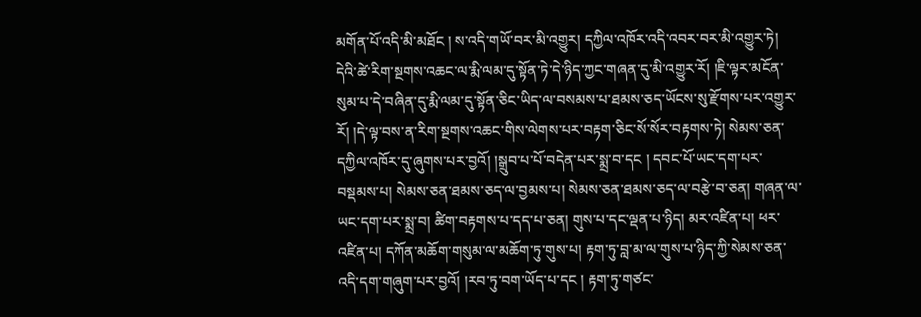མགོན་པོ་འདི་མི་མཐོང ། ས་འདི་གཡོ་བར་མི་འགྱུར། དཀྱིལ་འཁོར་འདི་འབར་བར་མི་འགྱུར་ཏེ། དེའི་ཚེ་རིག་སྔགས་འཆང་ལ་རྨི་ལམ་དུ་སྟོན་ཏེ་དེ་ཉིད་ཀྱང་གཞན་དུ་མི་འགྱུར་རོ། །ཇི་ལྟར་མངོན་སུམ་པ་དེ་བཞིན་དུ་རྨི་ལམ་དུ་སྟོན་ཅིང་ཡིད་ལ་བསམས་པ་ཐམས་ཅད་ཡོངས་སུ་རྫོགས་པར་འགྱུར་རོ། །དེ་ལྟ་བས་ན་རིག་སྔགས་འཆང་གིས་ལེགས་པར་བརྟག་ཅིང་སོ་སོར་བརྟགས་ཏེ། སེམས་ཅན་དཀྱིལ་འཁོར་དུ་ཞུགས་པར་བྱའོ། །སྒྲུབ་པ་པོ་བདེན་པར་སྨྲ་བ་དང ། དབང་པོ་ཡང་དག་པར་བསྡམས་པ། སེམས་ཅན་ཐམས་ཅད་ལ་བྱམས་པ། སེམས་ཅན་ཐམས་ཅད་ལ་བརྩེ་བ་ཅན། གཞན་ལ་ཡང་དག་པར་སྨྲ་བ། ཚིག་བརྟགས་པ་དད་པ་ཅན། གུས་པ་དང་ལྡན་པ་ཉིད། མར་འཛིན་པ། ཕར་འཛིན་པ། དཀོན་མཆོག་གསུམ་ལ་མཆོག་ཏུ་གུས་པ། རྟག་ཏུ་བླ་མ་ལ་གུས་པ་ཉིད་ཀྱི་སེམས་ཅན་འདི་དག་གཞུག་པར་བྱའོ། །རབ་ཏུ་བག་ཡོད་པ་དང ། རྟག་ཏུ་གཙང་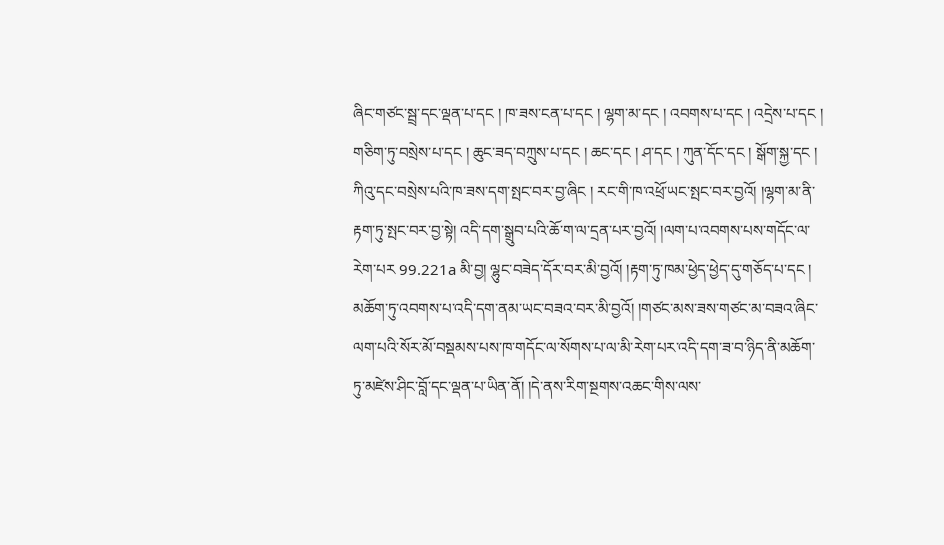ཞིང་གཙང་སྦྲ་དང་ལྡན་པ་དང ། ཁ་ཟས་ངན་པ་དང ། ལྷག་མ་དང ། འབགས་པ་དང ། འདྲེས་པ་དང ། གཅིག་ཏུ་བསྲེས་པ་དང ། ཆུང་ཟད་བཀྲུས་པ་དང ། ཆང་དང ། ཤ་དང ། ཀུན་དོང་དང ། སྒོག་སྐྱ་དང ། ཀིའུ་དང་བསྲེས་པའི་ཁ་ཟས་དག་སྤང་བར་བྱ་ཞིང ། རང་གི་ཁ་འཕྲོ་ཡང་སྤང་བར་བྱའོ། །ལྷག་མ་ནི་རྟག་ཏུ་སྤང་བར་བྱ་སྟེ། འདི་དག་སྒྲུབ་པའི་ཆོ་ག་ལ་དྲན་པར་བྱའོ། །ལག་པ་འབགས་པས་གདོང་ལ་རེག་པར 99.221a མི་བྱ། ལྷུང་བཟེད་དོར་བར་མི་བྱའོ། །རྟག་ཏུ་ཁམ་ཕྱེད་ཕྱེད་དུ་གཅོད་པ་དང ། མཆོག་ཏུ་འབགས་པ་འདི་དག་ནམ་ཡང་བཟའ་བར་མི་བྱའོ། །གཙང་མས་ཟས་གཙང་མ་བཟའ་ཞིང་ལག་པའི་སོར་མོ་བསྡམས་པས་ཁ་གདོང་ལ་སོགས་པ་ལ་མི་རེག་པར་འདི་དག་ཟ་བ་ཉིད་ནི་མཆོག་ཏུ་མཛེས་ཤིང་བློ་དང་ལྡན་པ་ཡིན་ནོ། །དེ་ནས་རིག་སྔགས་འཆང་གིས་ལས་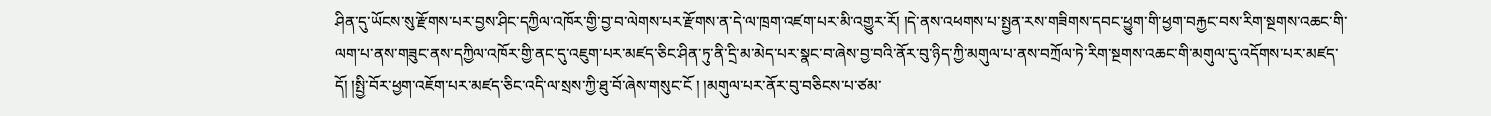ཤིན་དུ་ཡོངས་སུ་རྫོགས་པར་བྱས་ཤིང་དཀྱིལ་འཁོར་གྱི་བྱ་བ་ལེགས་པར་རྫོགས་ན་དེ་ལ་ཁྲག་འཛག་པར་མི་འགྱུར་རོ། །དེ་ནས་འཕགས་པ་སྤྱན་རས་གཟིགས་དབང་ཕྱུག་གི་ཕྱག་བརྐྱང་བས་རིག་སྔགས་འཆང་གི་ལག་པ་ནས་གཟུང་ནས་དཀྱིལ་འཁོར་གྱི་ནང་དུ་འཇུག་པར་མཛད་ཅིང་ཤིན་ཏུ་ནི་དྲི་མ་མེད་པར་སྣང་བ་ཞེས་བྱ་བའི་ནོར་བུ་ཉིད་ཀྱི་མགུལ་པ་ནས་བཀྲོལ་ཏེ་རིག་སྔགས་འཆང་གི་མགུལ་དུ་འདོགས་པར་མཛད་དོ། །སྤྱི་བོར་ཕྱག་འཇོག་པར་མཛད་ཅིང་འདི་ལ་སྲས་ཀྱི་ཐུ་བོ་ཞེས་གསུང་ངོ ། །མགུལ་པར་ནོར་བུ་བཅིངས་པ་ཙམ་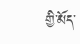གྱི་མོད་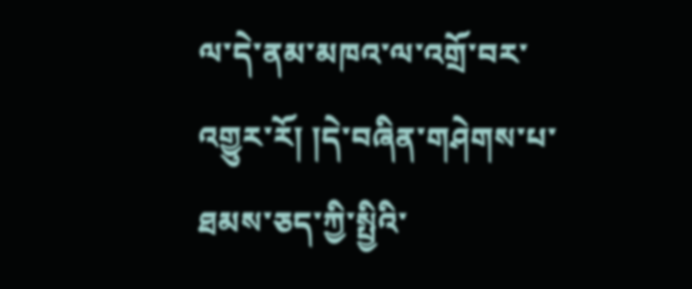ལ་དེ་ནམ་མཁའ་ལ་འགྲོ་བར་འགྱུར་རོ། །དེ་བཞིན་གཤེགས་པ་ཐམས་ཅད་ཀྱི་སྤྱིའི་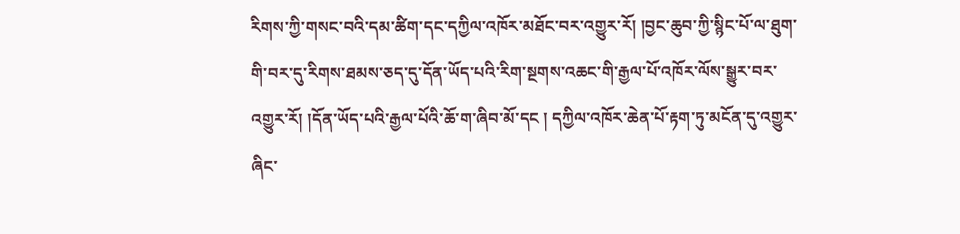རིགས་ཀྱི་གསང་བའི་དམ་ཚིག་དང་དཀྱིལ་འཁོར་མཐོང་བར་འགྱུར་རོ། །བྱང་ཆུབ་ཀྱི་སྙིང་པོ་ལ་ཐུག་གི་བར་དུ་རིགས་ཐམས་ཅད་དུ་དོན་ཡོད་པའི་རིག་སྔགས་འཆང་གི་རྒྱལ་པོ་འཁོར་ལོས་སྒྱུར་བར་འགྱུར་རོ། །དོན་ཡོད་པའི་རྒྱལ་པོའི་ཆོ་ག་ཞིབ་མོ་དང ། དཀྱིལ་འཁོར་ཆེན་པོ་རྟག་ཏུ་མངོན་དུ་འགྱུར་ཞིང་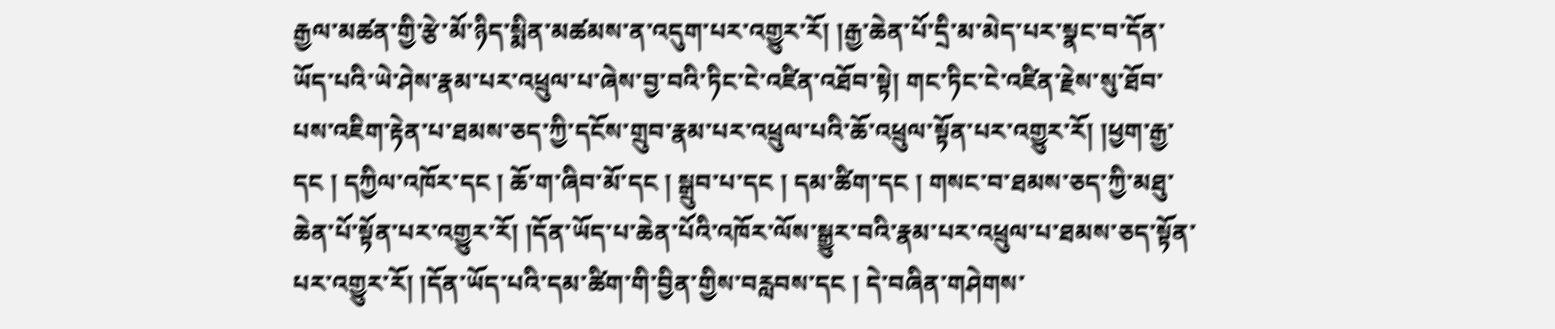རྒྱལ་མཚན་གྱི་རྩེ་མོ་ཉིད་སྨིན་མཚམས་ན་འདུག་པར་འགྱུར་རོ། །རྒྱ་ཆེན་པོ་དྲི་མ་མེད་པར་སྣང་བ་དོན་ཡོད་པའི་ཡེ་ཤེས་རྣམ་པར་འཕྲུལ་པ་ཞེས་བྱ་བའི་ཏིང་ངེ་འཛིན་འཐོབ་སྟེ། གང་ཏིང་ངེ་འཛིན་རྗེས་སུ་ཐོབ་པས་འཇིག་རྟེན་པ་ཐམས་ཅད་ཀྱི་དངོས་གྲུབ་རྣམ་པར་འཕྲུལ་པའི་ཆོ་འཕྲུལ་སྟོན་པར་འགྱུར་རོ། །ཕྱག་རྒྱ་དང ། དཀྱིལ་འཁོར་དང ། ཆོ་ག་ཞིབ་མོ་དང ། སྒྲུབ་པ་དང ། དམ་ཚིག་དང ། གསང་བ་ཐམས་ཅད་ཀྱི་མཐུ་ཆེན་པོ་སྟོན་པར་འགྱུར་རོ། །དོན་ཡོད་པ་ཆེན་པོའི་འཁོར་ལོས་སྒྱུར་བའི་རྣམ་པར་འཕྲུལ་པ་ཐམས་ཅད་སྟོན་པར་འགྱུར་རོ། །དོན་ཡོད་པའི་དམ་ཚིག་གི་བྱིན་གྱིས་བརླབས་དང ། དེ་བཞིན་གཤེགས་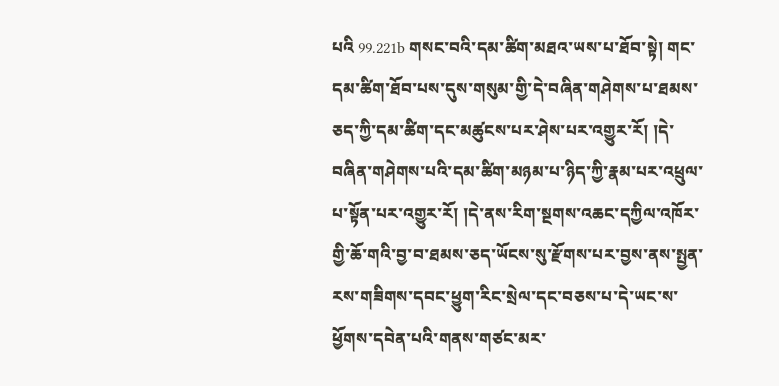པའི 99.221b གསང་བའི་དམ་ཚིག་མཐའ་ཡས་པ་ཐོབ་སྟེ། གང་དམ་ཚིག་ཐོབ་པས་དུས་གསུམ་གྱི་དེ་བཞིན་གཤེགས་པ་ཐམས་ཅད་ཀྱི་དམ་ཚིག་དང་མཚུངས་པར་ཤེས་པར་འགྱུར་རོ། །དེ་བཞིན་གཤེགས་པའི་དམ་ཚིག་མཉམ་པ་ཉིད་ཀྱི་རྣམ་པར་འཕྲུལ་པ་སྟོན་པར་འགྱུར་རོ། །དེ་ནས་རིག་སྔགས་འཆང་དཀྱིལ་འཁོར་གྱི་ཆོ་གའི་བྱ་བ་ཐམས་ཅད་ཡོངས་སུ་རྫོགས་པར་བྱས་ནས་སྤྱན་རས་གཟིགས་དབང་ཕྱུག་རིང་སྲེལ་དང་བཅས་པ་དེ་ཡང་ས་ཕྱོགས་དབེན་པའི་གནས་གཙང་མར་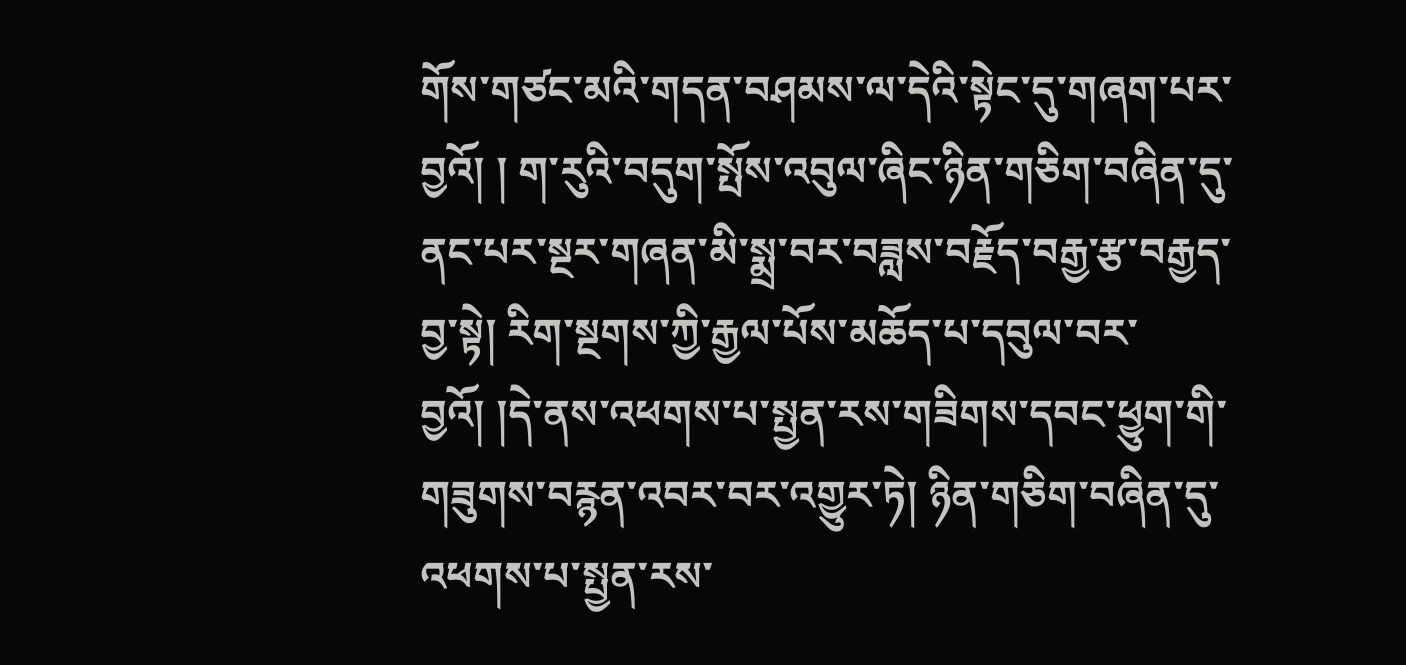གོས་གཙང་མའི་གདན་བཤམས་ལ་དེའི་སྟེང་དུ་གཞག་པར་བྱའོ། ། ག་རུའི་བདུག་སྤོས་འབུལ་ཞིང་ཉིན་གཅིག་བཞིན་དུ་ནང་པར་སྔར་གཞན་མི་སྨྲ་བར་བཟླས་བརྗོད་བརྒྱ་རྩ་བརྒྱད་བྱ་སྟེ། རིག་སྔགས་ཀྱི་རྒྱལ་པོས་མཆོད་པ་དབུལ་བར་བྱའོ། །དེ་ནས་འཕགས་པ་སྤྱན་རས་གཟིགས་དབང་ཕྱུག་གི་གཟུགས་བརྙན་འབར་བར་འགྱུར་ཏེ། ཉིན་གཅིག་བཞིན་དུ་འཕགས་པ་སྤྱན་རས་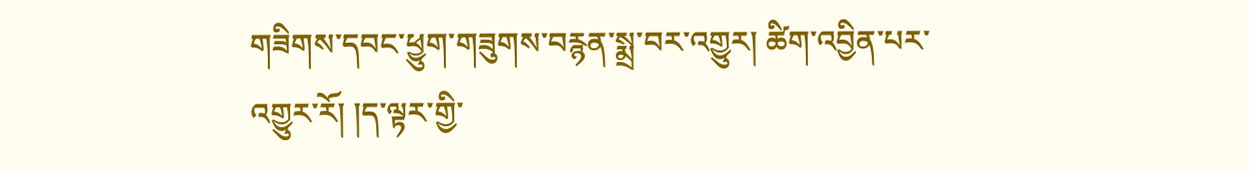གཟིགས་དབང་ཕྱུག་གཟུགས་བརྙན་སྨྲ་བར་འགྱུར། ཚིག་འབྱིན་པར་འགྱུར་རོ། །ད་ལྟར་གྱི་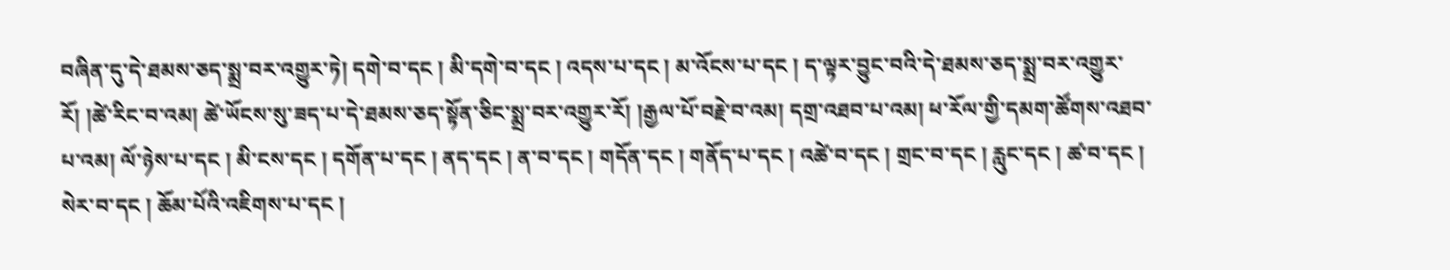བཞིན་དུ་དེ་ཐམས་ཅད་སྨྲ་བར་འགྱུར་ཏེ། དགེ་བ་དང ། མི་དགེ་བ་དང ། འདས་པ་དང ། མ་འོངས་པ་དང ། ད་ལྟར་བྱུང་བའི་དེ་ཐམས་ཅད་སྨྲ་བར་འགྱུར་རོ། །ཚེ་རིང་བ་འམ། ཚེ་ཡོངས་སུ་ཟད་པ་དེ་ཐམས་ཅད་སྟོན་ཅིང་སྨྲ་བར་འགྱུར་རོ། །རྒྱལ་པོ་བརྗེ་བ་འམ། དགྲ་འཐབ་པ་འམ། ཕ་རོལ་གྱི་དམག་ཚོགས་འཐབ་པ་འམ། ལོ་ཉེས་པ་དང ། མི་ངས་དང ། དགོན་པ་དང ། ནད་དང ། ན་བ་དང ། གདོན་དང ། གནོད་པ་དང ། འཚེ་བ་དང ། གྲང་བ་དང ། རླུང་དང ། ཚ་བ་དང ། སེར་བ་དང ། ཆོམ་པོའི་འཇིགས་པ་དང །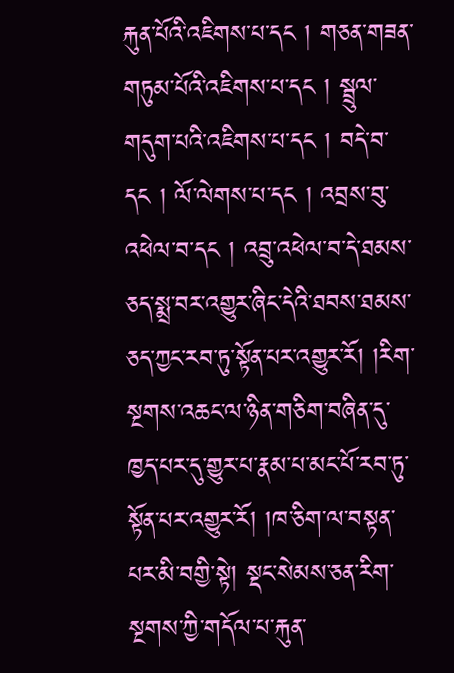རྐུན་པོའི་འཇིགས་པ་དང ། གཅན་གཟན་གཏུམ་པོའི་འཇིགས་པ་དང ། སྦྲུལ་གདུག་པའི་འཇིགས་པ་དང ། བདེ་བ་དང ། ལོ་ལེགས་པ་དང ། འབྲས་བུ་འཕེལ་བ་དང ། འབྲུ་འཕེལ་བ་དེ་ཐམས་ཅད་སྨྲ་བར་འགྱུར་ཞིང་དེའི་ཐབས་ཐམས་ཅད་ཀྱང་རབ་ཏུ་སྟོན་པར་འགྱུར་རོ། །རིག་སྔགས་འཆང་ལ་ཉིན་གཅིག་བཞིན་དུ་ཁྱད་པར་དུ་གྱུར་པ་རྣམ་པ་མང་པོ་རབ་ཏུ་སྟོན་པར་འགྱུར་རོ། །ཁ་ཅིག་ལ་བསྟན་པར་མི་བགྱི་སྟེ། སྡང་སེམས་ཅན་རིག་སྔགས་ཀྱི་གདོལ་པ་རྐུན་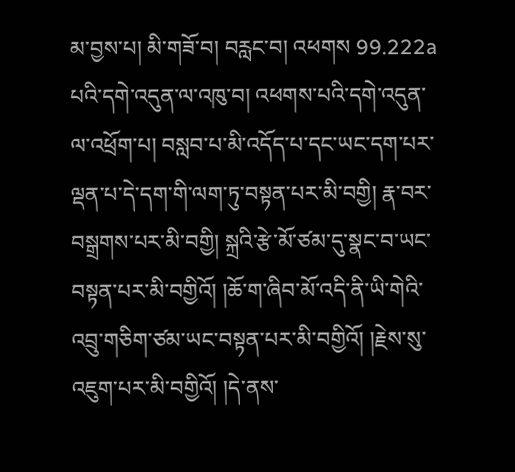མ་བྱས་པ། མི་གཟོ་བ། བརླང་བ། འཕགས 99.222a པའི་དགེ་འདུན་ལ་འཁུ་བ། འཕགས་པའི་དགེ་འདུན་ལ་འཕྲོག་པ། བསླབ་པ་མི་འདོད་པ་དང་ཡང་དག་པར་ལྡན་པ་དེ་དག་གི་ལག་ཏུ་བསྟན་པར་མི་བགྱི། རྣ་བར་བསྒྲགས་པར་མི་བགྱི། སྐྲའི་རྩེ་མོ་ཙམ་དུ་སྣང་བ་ཡང་བསྟན་པར་མི་བགྱིའོ། །ཆོ་ག་ཞིབ་མོ་འདི་ནི་ཡི་གེའི་འབྲུ་གཅིག་ཙམ་ཡང་བསྟན་པར་མི་བགྱིའོ། །རྗེས་སུ་འཇུག་པར་མི་བགྱིའོ། །དེ་ནས་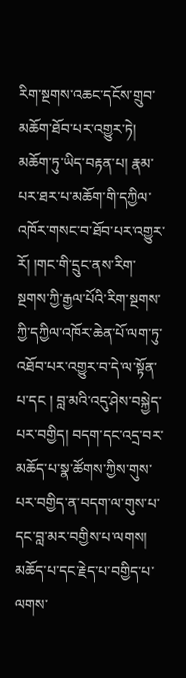རིག་སྔགས་འཆང་དངོས་གྲུབ་མཆོག་ཐོབ་པར་འགྱུར་ཏེ། མཆོག་ཏུ་ཡིད་བརྟན་པ། རྣམ་པར་ཐར་པ་མཆོག་གི་དཀྱིལ་འཁོར་གསང་བ་ཐོབ་པར་འགྱུར་རོ། །གང་གི་དྲུང་ནས་རིག་སྔགས་ཀྱི་རྒྱལ་པོའི་རིག་སྔགས་ཀྱི་དཀྱིལ་འཁོར་ཆེན་པོ་ལག་ཏུ་འཐོབ་པར་འགྱུར་བ་དེ་ལ་སྟོན་པ་དང ། བླ་མའི་འདུ་ཤེས་བསྐྱེད་པར་བགྱིད། བདག་དང་འདྲ་བར་མཆོད་པ་སྣ་ཚོགས་ཀྱིས་གུས་པར་བགྱིད་ན་བདག་ལ་གུས་པ་དང་བླ་མར་བགྱིས་པ་ལགས། མཆོད་པ་དང་རྗེད་པ་བགྱིད་པ་ལགས་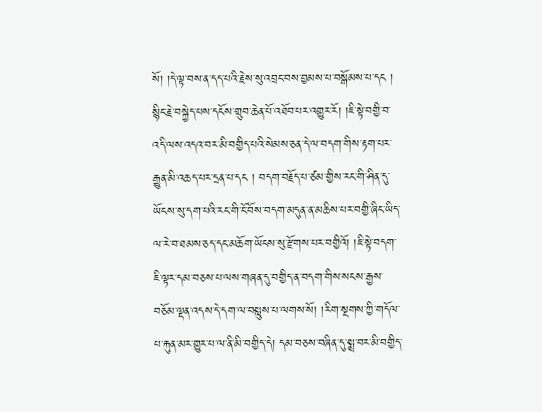སོ། །དེ་ལྟ་བས་ན་དད་པའི་རྗེས་སུ་འབྲང་བས་བྱམས་པ་བསྒོམས་པ་དང ། སྙིང་རྗེ་བསྐྱེད་པས་དངོས་གྲུབ་ཆེན་པོ་འཐོབ་པར་འགྱུར་རོ། །ཇི་སྟེ་བགྱི་བ་འདི་ལས་འདའ་བར་མི་བགྱིད་པའི་སེམས་ཅན་དེ་ལ་བདག་གིས་རྟག་པར་རྒྱུན་མི་འཆད་པར་དྲན་པ་དང ། བདག་བརྗོད་པ་ཙམ་གྱིས་རང་གི་ཤིན་དུ་ཡོངས་སུ་དག་པའི་རང་གི་ངོ་བོས་བདག་མདུན་ན་མཆིས་པར་བགྱི་ཞིང་ཡིད་ལ་རེ་བ་ཐམས་ཅད་དང་མཆོག་ཡོངས་སུ་རྫོགས་པར་བགྱིའོ། །ཇི་སྟེ་བདག་ཇི་ལྟར་དམ་བཅས་པ་ལས་གཞན་དུ་བགྱིད་ན་བདག་གིས་སངས་རྒྱས་བཅོམ་ལྡན་འདས་དེ་དག་ལ་བསླུས་པ་ལགས་སོ། །རིག་སྔགས་ཀྱི་གདོལ་པ་རྐུན་མར་གྱུར་པ་ལ་ནི་མི་བགྱིད་དེ། དམ་བཅས་བཞིན་དུ་སྨྲ་བར་མི་བགྱིད་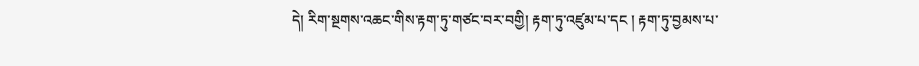དེ། རིག་སྔགས་འཆང་གིས་རྟག་ཏུ་གཙང་བར་བགྱི། རྟག་ཏུ་འཛུམ་པ་དང ། རྟག་ཏུ་བྱམས་པ་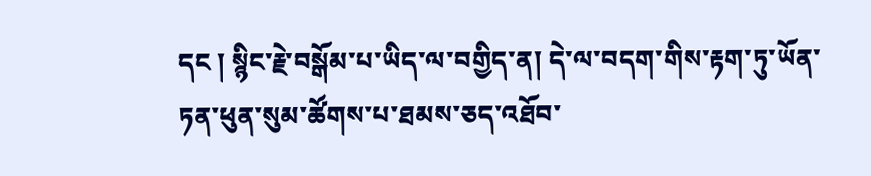དང ། སྙིང་རྗེ་བསྒོམ་པ་ཡིད་ལ་བགྱིད་ན། དེ་ལ་བདག་གིས་རྟག་ཏུ་ཡོན་ཏན་ཕུན་སུམ་ཚོགས་པ་ཐམས་ཅད་འཐོབ་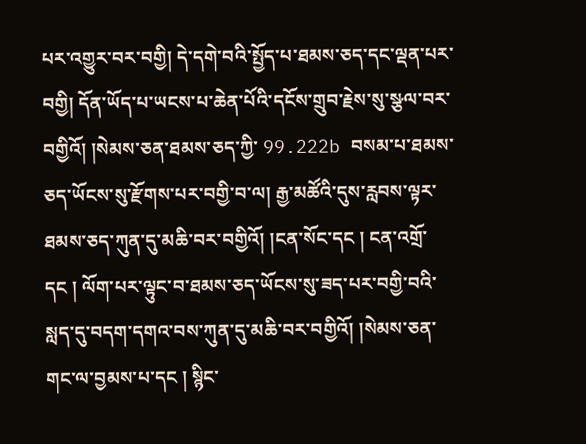པར་འགྱུར་བར་བགྱི། དེ་དགེ་བའི་སྤྱོད་པ་ཐམས་ཅད་དང་ལྡན་པར་བགྱི། དོན་ཡོད་པ་ཡངས་པ་ཆེན་པོའི་དངོས་གྲུབ་རྗེས་སུ་སྩལ་བར་བགྱིའོ། །སེམས་ཅན་ཐམས་ཅད་ཀྱི་ 99.222b བསམ་པ་ཐམས་ཅད་ཡོངས་སུ་རྫོགས་པར་བགྱི་བ་ལ། རྒྱ་མཚོའི་དུས་རླབས་ལྟར་ཐམས་ཅད་ཀུན་དུ་མཆི་བར་བགྱིའོ། །ངན་སོང་དང ། ངན་འགྲོ་དང ། ལོག་པར་ལྟུང་བ་ཐམས་ཅད་ཡོངས་སུ་ཟད་པར་བགྱི་བའི་སླད་དུ་བདག་དགའ་བས་ཀུན་དུ་མཆི་བར་བགྱིའོ། །སེམས་ཅན་གང་ལ་བྱམས་པ་དང ། སྙིང་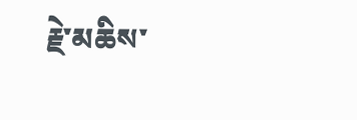རྗེ་མཆིས་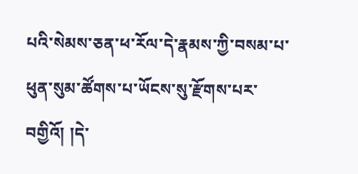པའི་སེམས་ཅན་ཕ་རོལ་དེ་རྣམས་ཀྱི་བསམ་པ་ཕུན་སུམ་ཚོགས་པ་ཡོངས་སུ་རྫོགས་པར་བགྱིའོ། །དེ་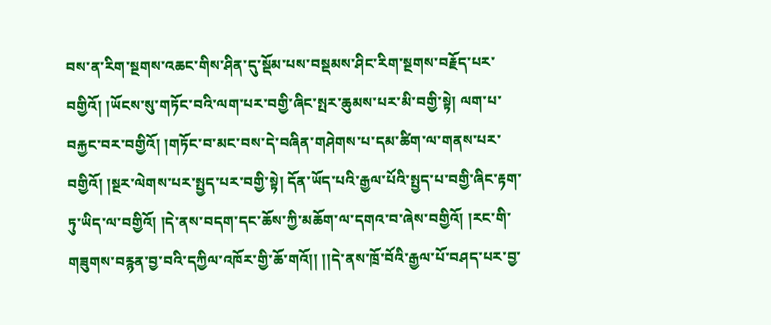བས་ན་རིག་སྔགས་འཆང་གིས་ཤིན་དུ་སྡོམ་པས་བསྡམས་ཤིང་རིག་སྔགས་བརྗོད་པར་བགྱིའོ། །ཡོངས་སུ་གཏོང་བའི་ལག་པར་བགྱི་ཞིང་སྤར་ཆུམས་པར་མི་བགྱི་སྟེ། ལག་པ་བརྐྱང་བར་བགྱིའོ། །གཏོང་བ་མང་བས་དེ་བཞིན་གཤེགས་པ་དམ་ཚིག་ལ་གནས་པར་བགྱིའོ། །སྔར་ལེགས་པར་སྤྱད་པར་བགྱི་སྟེ། དོན་ཡོད་པའི་རྒྱལ་པོའི་སྤྱད་པ་བགྱི་ཞིང་རྟག་ཏུ་ཡིད་ལ་བགྱིའོ། །དེ་ནས་བདག་དང་ཆོས་ཀྱི་མཆོག་ལ་དགའ་བ་ཞེས་བགྱིའོ། །རང་གི་གཟུགས་བརྙན་བྱ་བའི་དཀྱིལ་འཁོར་གྱི་ཆོ་གའོ།། །།དེ་ནས་ཁྲོ་བོའི་རྒྱལ་པོ་བཤད་པར་བྱ་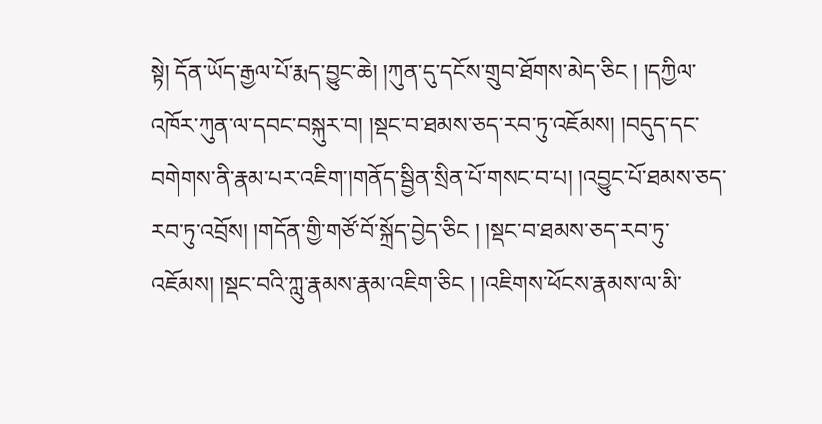སྟེ། དོན་ཡོད་རྒྱལ་པོ་རྨད་བྱུང་ཆེ། །ཀུན་དུ་དངོས་གྲུབ་ཐོགས་མེད་ཅིང ། །དཀྱིལ་འཁོར་ཀུན་ལ་དབང་བསྐུར་བ། །སྡང་བ་ཐམས་ཅད་རབ་ཏུ་འཇོམས། །བདུད་དང་བགེགས་ནི་རྣམ་པར་འཇིག་།གནོད་སྦྱིན་སྲིན་པོ་གསང་བ་པ། །འབྱུང་པོ་ཐམས་ཅད་རབ་ཏུ་འབྲོས། །གདོན་གྱི་གཙོ་བོ་སྐྲོད་བྱེད་ཅིང ། །སྡང་བ་ཐམས་ཅད་རབ་ཏུ་འཇོམས། །སྡང་བའི་ཀླུ་རྣམས་རྣམ་འཇིག་ཅིང ། །འཇིགས་ཕོངས་རྣམས་ལ་མི་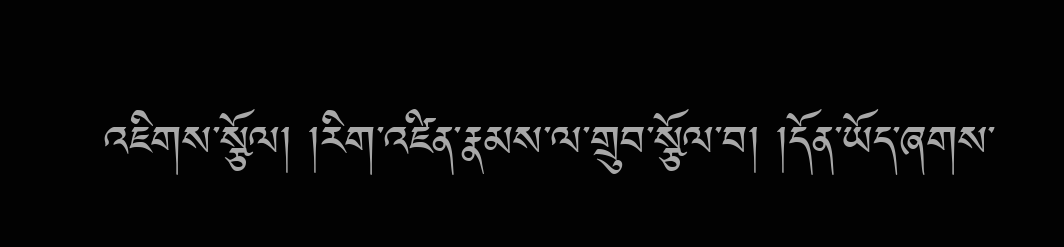འཇིགས་སྩོལ། །རིག་འཛིན་རྣམས་ལ་གྲུབ་སྩོལ་བ། །དོན་ཡོད་ཞགས་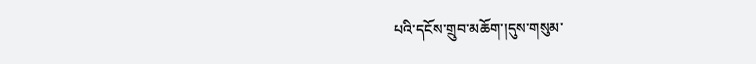པའི་དངོས་གྲུབ་མཆོག་།དུས་གསུམ་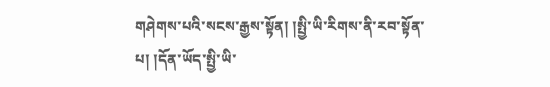གཤེགས་པའི་སངས་རྒྱས་སྟོན། །སྤྱི་ཡི་རིགས་ནི་རབ་སྟོན་པ། །དོན་ཡོད་སྤྱི་ཡི་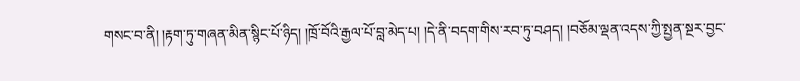གསང་བ་ནི། །རྟག་ཏུ་གཞན་མིན་སྙིང་པོ་ཉིད། །ཁྲོ་བོའི་རྒྱལ་པོ་བླ་མེད་པ། །དེ་ནི་བདག་གིས་རབ་ཏུ་བཤད། །བཅོམ་ལྡན་འདས་ཀྱི་སྤྱན་སྔར་བྱང་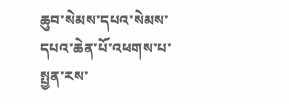ཆུབ་སེམས་དཔའ་སེམས་དཔའ་ཆེན་པོ་འཕགས་པ་སྤྱན་རས་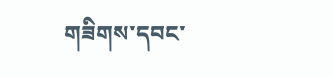གཟིགས་དབང་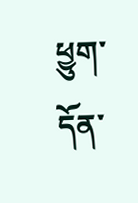ཕྱུག་དོན་